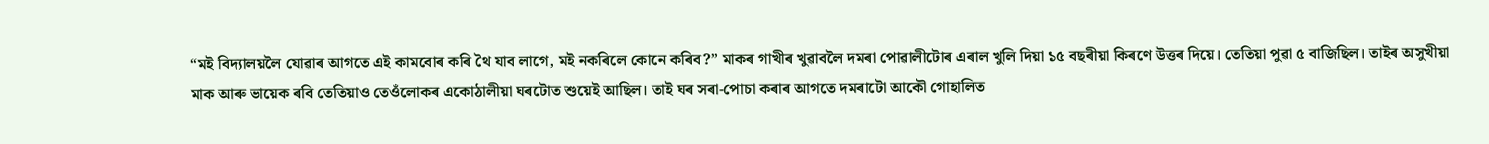“মই বিদ্যালয়লৈ যোৱাৰ আগতে এই কামবোৰ কৰি থৈ যাব লাগে, মই নকৰিলে কোনে কৰিব?” মাকৰ গাখীৰ খুৱাবলৈ দমৰা পোৱালীটোৰ এৰাল খুলি দিয়া ১৫ বছৰীয়া কিৰণে উত্তৰ দিয়ে। তেতিয়া পুৱা ৫ বাজিছিল। তাইৰ অসুখীয়া মাক আৰু ভায়েক ৰবি তেতিয়াও তেওঁলোকৰ একোঠালীয়া ঘৰটোত শুয়েই আছিল। তাই ঘৰ সৰা-পোচা কৰাৰ আগতে দমৰাটো আকৌ গোহালিত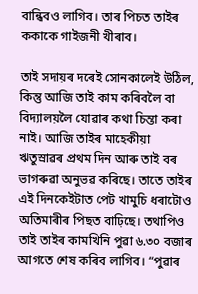বান্ধিবও লাগিব। তাৰ পিচত তাইৰ ককাকে গাইজনী খীৰাব।

তাই সদায়ৰ দৰেই সোনকালেই উঠিল, কিন্তু আজি তাই কাম কৰিবলৈ বা বিদ্যালয়লৈ যোৱাৰ কথা চিন্তা কৰা নাই। আজি তাইৰ মাহেকীয়া ঋতুস্ৰাৱৰ প্ৰথম দিন আৰু তাই বৰ ভাগৰুৱা অনুভৱ কৰিছে। তাতে তাইৰ এই দিনকেইটাত পেট খামুচি ধৰাটোও অতিমাৰীৰ পিছত বাঢ়িছে। তথাপিও তাই তাইৰ কামখিনি পুৱা ৬.৩০ বজাৰ আগতে শেষ কৰিব লাগিব। “পুৱাৰ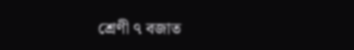শ্ৰেণী ৭ বজাত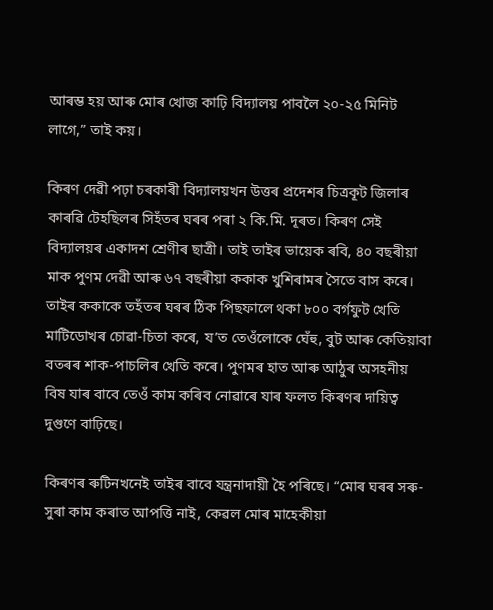আৰম্ভ হয় আৰু মোৰ খোজ কাঢ়ি বিদ্যালয় পাবলৈ ২০-২৫ মিনিট লাগে,” তাই কয়।

কিৰণ দেৱী পঢ়া চৰকাৰী বিদ্যালয়খন উত্তৰ প্ৰদেশৰ চিত্ৰকূট জিলাৰ কাৰৱি টেহছিলৰ সিহঁতৰ ঘৰৰ পৰা ২ কি.মি. দূৰত। কিৰণ সেই বিদ্যালয়ৰ একাদশ শ্ৰেণীৰ ছাত্ৰী। তাই তাইৰ ভায়েক ৰবি, ৪০ বছৰীয়া মাক পুণম দেৱী আৰু ৬৭ বছৰীয়া ককাক খুশিৰামৰ সৈতে বাস কৰে। তাইৰ ককাকে তহঁতৰ ঘৰৰ ঠিক পিছফালে থকা ৮০০ বৰ্গফুট খেতি মাটিডোখৰ চোৱা-চিতা কৰে, য’ত তেওঁলোকে ঘেঁহু, বুট আৰু কেতিয়াবা বতৰৰ শাক-পাচলিৰ খেতি কৰে। পুণমৰ হাত আৰু আঠুৰ অসহনীয় বিষ যাৰ বাবে তেওঁ কাম কৰিব নোৱাৰে যাৰ ফলত কিৰণৰ দায়িত্ব দুগুণে বাঢ়িছে।

কিৰণৰ ৰুটিনখনেই তাইৰ বাবে যন্ত্ৰনাদায়ী হৈ পৰিছে। “মোৰ ঘৰৰ সৰু-সুৰা কাম কৰাত আপত্তি নাই, কেৱল মোৰ মাহেকীয়া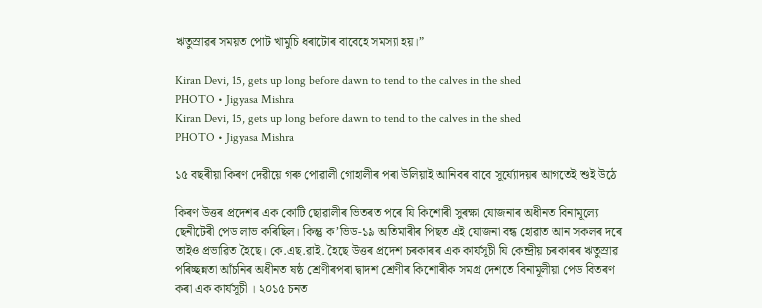ঋতুস্ৰাৱৰ সময়ত পোট খামুচি ধৰাটোৰ বাবেহে সমস্যা হয়।”

Kiran Devi, 15, gets up long before dawn to tend to the calves in the shed
PHOTO • Jigyasa Mishra
Kiran Devi, 15, gets up long before dawn to tend to the calves in the shed
PHOTO • Jigyasa Mishra

১৫ বছৰীয়া কিৰণ দেৱীয়ে গৰু পোৱালী গোহালীৰ পৰা উলিয়াই আনিবৰ বাবে সূৰ্য্যোদয়ৰ আগতেই শুই উঠে

কিৰণ উত্তৰ প্ৰদেশৰ এক কোটি ছোৱালীৰ ভিতৰত পৰে যি কিশোৰী সুৰক্ষা যোজনাৰ অধীনত বিনামূল্যে ছেনীটেৰী পেড লাভ কৰিছিল। কিন্তু ক’ভিড-১৯ অতিমাৰীৰ পিছত এই যোজনা বন্ধ হোৱাত আন সকলৰ দৰে তাইও প্ৰভাৱিত হৈছে। কে.এছ.ৱাই. হৈছে উত্তৰ প্ৰদেশ চৰকাৰৰ এক কাৰ্যসূচী যি কেন্দ্ৰীয় চৰকাৰৰ ঋতুস্ৰাৱ পৰিচ্ছন্নতা আঁচনিৰ অধীনত ষষ্ঠ শ্ৰেণীৰপৰা দ্বাদশ শ্ৰেণীৰ কিশোৰীক সমগ্ৰ দেশতে বিনামূলীয়া পেড বিতৰণ কৰা এক কাৰ্যসূচী । ২০১৫ চনত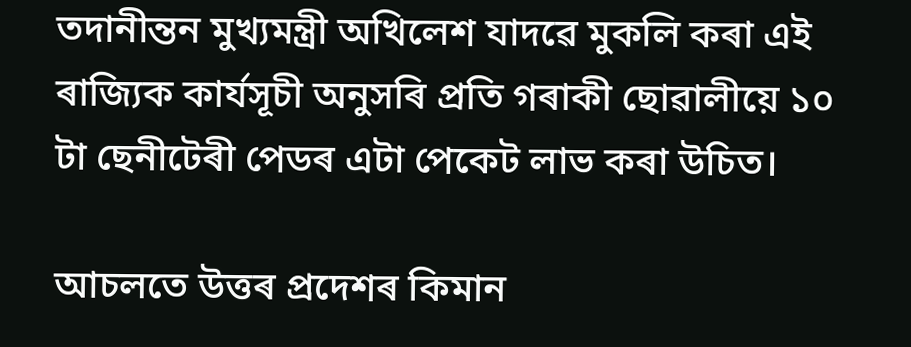তদানীন্তন মুখ্যমন্ত্ৰী অখিলেশ যাদৱে মুকলি কৰা এই ৰাজ্যিক কাৰ্যসূচী অনুসৰি প্ৰতি গৰাকী ছোৱালীয়ে ১০ টা ছেনীটেৰী পেডৰ এটা পেকেট লাভ কৰা উচিত।

আচলতে উত্তৰ প্ৰদেশৰ কিমান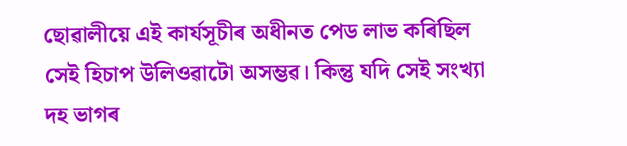ছোৱালীয়ে এই কাৰ্যসূচীৰ অধীনত পেড লাভ কৰিছিল সেই হিচাপ উলিওৱাটো অসম্ভৱ। কিন্তু যদি সেই সংখ্যা দহ ভাগৰ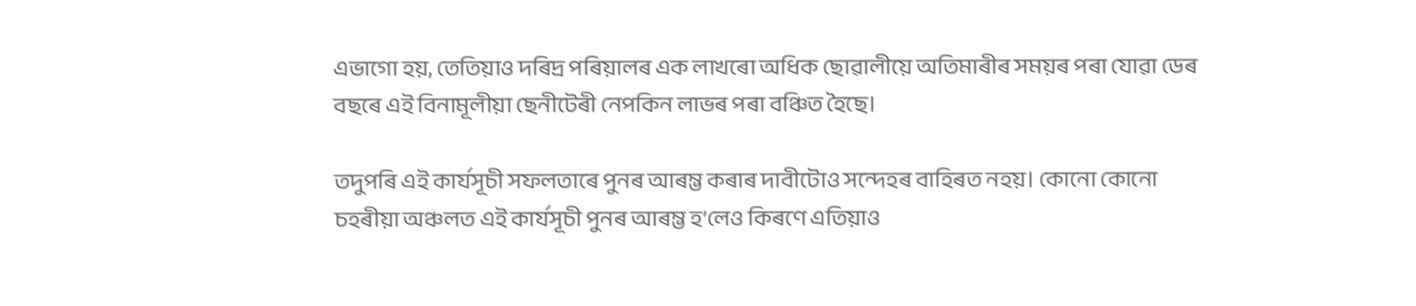এভাগো হয়, তেতিয়াও দৰিদ্ৰ পৰিয়ালৰ এক লাখৰো অধিক ছোৱালীয়ে অতিমাৰীৰ সময়ৰ পৰা যোৱা ডেৰ বছৰে এই বিনামূলীয়া ছেনীটেৰী নেপকিন লাভৰ পৰা বঞ্চিত হৈছে।

তদুপৰি এই কাৰ্যসূচী সফলতাৰে পুনৰ আৰম্ভ কৰাৰ দাবীটোও সন্দেহৰ বাহিৰত নহয়। কোনো কোনো চহৰীয়া অঞ্চলত এই কাৰ্যসূচী পুনৰ আৰম্ভ হ’লেও কিৰণে এতিয়াও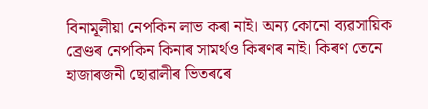বিনামূলীয়া নেপকিন লাভ কৰা নাই। অন্য কোনো ব্যৱসায়িক ব্ৰেণ্ডৰ নেপকিন কিনাৰ সামৰ্থও কিৰণৰ নাই। কিৰণ তেনে হাজাৰজনী ছোৱালীৰ ভিতৰৰে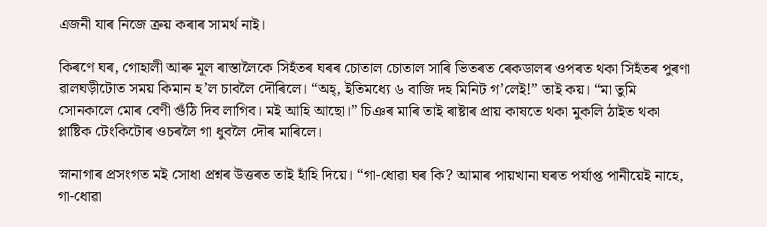এজনী যাৰ নিজে ক্ৰয় কৰাৰ সামৰ্থ নাই।

কিৰণে ঘৰ, গোহালী আৰু মূল ৰাস্তালৈকে সিহঁতৰ ঘৰৰ চোতাল চোতাল সাৰি ভিতৰত ৰেকডালৰ ওপৰত থকা সিহঁতৰ পুৰণা ৱালঘড়ীটোত সময় কিমান হ’ল চাবলৈ দৌৰিলে। “অহ্, ইতিমধ্যে ৬ বাজি দহ মিনিট গ’লেই!” তাই কয়। “মা তুমি সোনকালে মোৰ বেণী গুঁঠি দিব লাগিব। মই আহি আছো।” চিঞৰ মাৰি তাই ৰাষ্টাৰ প্ৰায় কাষতে থকা মুকলি ঠাইত থকা প্লাষ্টিক টেংকিটোৰ ওচৰলৈ গা ধুবলৈ দৌৰ মাৰিলে।

স্নানাগাৰ প্ৰসংগত মই সোধা প্ৰশ্নৰ উত্তৰত তাই হাঁহি দিয়ে। “গা-ধোৱা ঘৰ কি? আমাৰ পায়খানা ঘৰত পৰ্যাপ্ত পানীয়েই নাহে, গা-ধোৱা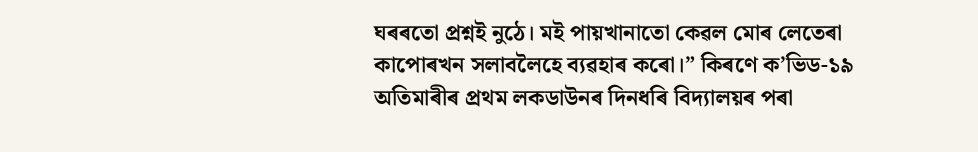ঘৰৰতো প্ৰশ্নই নুঠে। মই পায়খানাতো কেৱল মোৰ লেতেৰা কাপোৰখন সলাবলৈহে ব্যৱহাৰ কৰো।” কিৰণে ক’ভিড-১৯ অতিমাৰীৰ প্ৰথম লকডাউনৰ দিনধৰি বিদ্যালয়ৰ পৰা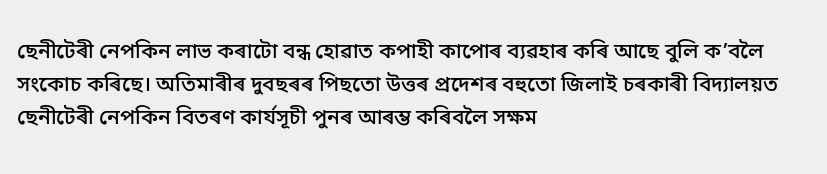ছেনীটেৰী নেপকিন লাভ কৰাটো বন্ধ হোৱাত কপাহী কাপোৰ ব্যৱহাৰ কৰি আছে বুলি ক’বলৈ সংকোচ কৰিছে। অতিমাৰীৰ দুবছৰৰ পিছতো উত্তৰ প্ৰদেশৰ বহুতো জিলাই চৰকাৰী বিদ্যালয়ত ছেনীটেৰী নেপকিন বিতৰণ কাৰ্যসূচী পুনৰ আৰম্ভ কৰিবলৈ সক্ষম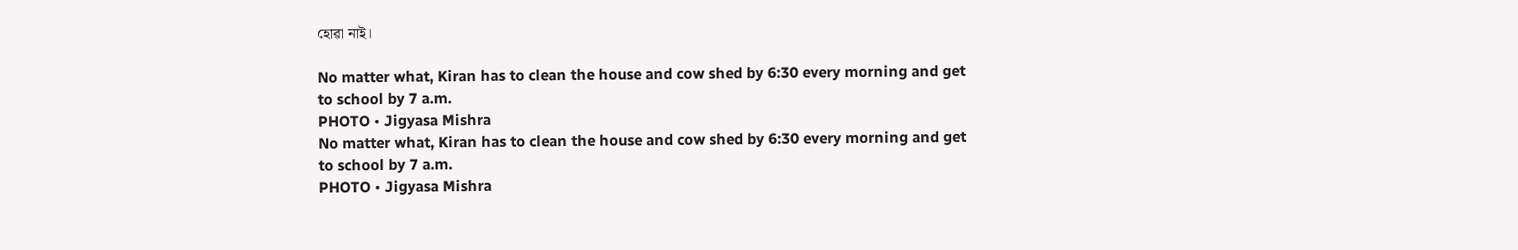হোৱা নাই।

No matter what, Kiran has to clean the house and cow shed by 6:30 every morning and get to school by 7 a.m.
PHOTO • Jigyasa Mishra
No matter what, Kiran has to clean the house and cow shed by 6:30 every morning and get to school by 7 a.m.
PHOTO • Jigyasa Mishra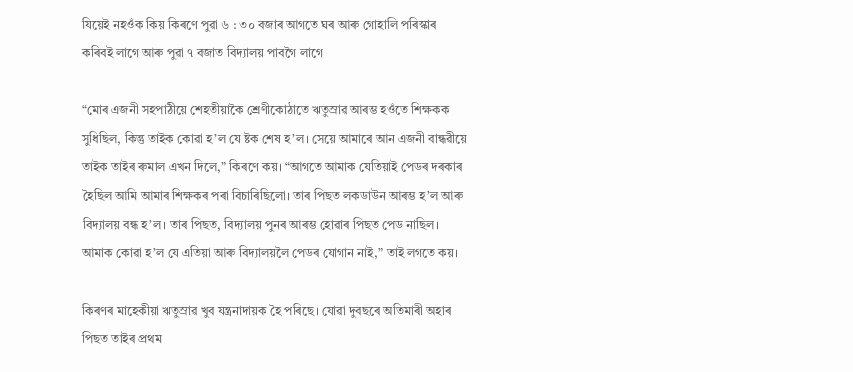যিয়েই নহওঁক কিয় কিৰণে পুৱা ৬ : ৩০ বজাৰ আগতে ঘৰ আৰু গোহালি পৰিস্কাৰ কৰিবই লাগে আৰু পুৱা ৭ বজাত বিদ্যালয় পাবগৈ লাগে

“মোৰ এজনী সহপাঠীয়ে শেহতীয়াকৈ শ্ৰেণীকোঠাতে ঋতুস্ৰাৱ আৰম্ভ হওঁতে শিক্ষকক সুধিছিল, কিন্তু তাইক কোৱা হ’ল যে ষ্টক শেষ হ’ল। সেয়ে আমাৰে আন এজনী বান্ধৱীয়ে তাইক তাইৰ ৰুমাল এখন দিলে,” কিৰণে কয়। “আগতে আমাক যেতিয়াই পেডৰ দৰকাৰ হৈছিল আমি আমাৰ শিক্ষকৰ পৰা বিচাৰিছিলো। তাৰ পিছত লকডাউন আৰম্ভ হ’ল আৰু বিদ্যালয় বন্ধ হ’ল। তাৰ পিছত, বিদ্যালয় পুনৰ আৰম্ভ হোৱাৰ পিছত পেড নাছিল। আমাক কোৱা হ’ল যে এতিয়া আৰু বিদ্যালয়লৈ পেডৰ যোগান নাই,” তাই লগতে কয়।

কিৰণৰ মাহেকীয়া ঋতুস্ৰাৱ খুব যন্ত্ৰনাদায়ক হৈ পৰিছে। যোৱা দুবছৰে অতিমাৰী অহাৰ পিছত তাইৰ প্ৰথম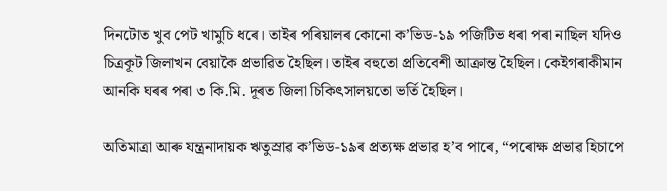দিনটোত খুব পেট খামুচি ধৰে। তাইৰ পৰিয়ালৰ কোনো ক’ভিড-১৯ পজিটিভ ধৰা পৰা নাছিল যদিও চিত্ৰকূট জিলাখন বেয়াকৈ প্ৰভাৱিত হৈছিল। তাইৰ বহুতো প্ৰতিবেশী আক্ৰান্ত হৈছিল। কেইগৰাকীমান আনকি ঘৰৰ পৰা ৩ কি.মি. দূৰত জিলা চিকিৎসালয়তো ভৰ্তি হৈছিল।

অতিমাত্ৰা আৰু যন্ত্ৰনাদায়ক ঋতুস্ৰাৱ ক’ভিড-১৯ৰ প্ৰত্যক্ষ প্ৰভাৱ হ’ব পাৰে, “পৰোক্ষ প্ৰভাৱ হিচাপে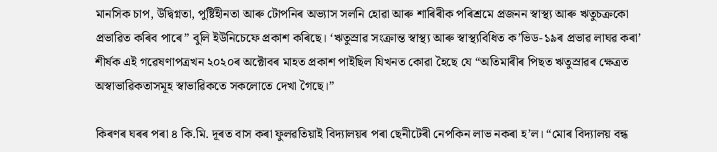মানসিক চাপ, উদ্বিগ্নতা, পুষ্টিহীনতা আৰু টোপনিৰ অভ্যাস সলনি হোৱা আৰু শাৰিৰীক পৰিশ্ৰমে প্ৰজনন স্বাস্থ্য আৰু ঋতুচক্ৰকো প্ৰভাৱিত কৰিব পাৰে” বুলি ইউনিচেফে প্ৰকাশ কৰিছে। ‘ঋতুস্ৰাৱ সংক্ৰান্ত স্বাস্থ্য আৰু স্বাস্থ্যবিধিত ক’ভিড-১৯ৰ প্ৰভাৱ লাঘৱ কৰা’ শীৰ্ষক এই গৱেষণাপত্ৰখন ২০২০ৰ অক্টোবৰ মাহত প্ৰকাশ পাইছিল যিখনত কোৱা হৈছে যে “অতিমাৰীৰ পিছত ঋতুস্ৰাৱৰ ক্ষেত্ৰত অস্বাভাৱিকতাসমূহ স্বাভাৱিকতে সকলোতে দেখা গৈছে।”

কিৰণৰ ঘৰৰ পৰা ৪ কি.মি. দূৰত বাস কৰা ফুলৱতিয়াই বিদ্যালয়ৰ পৰা ছেনীটেৰী নেপকিন লাভ নকৰা হ’ল। “মোৰ বিদ্যালয় বন্ধ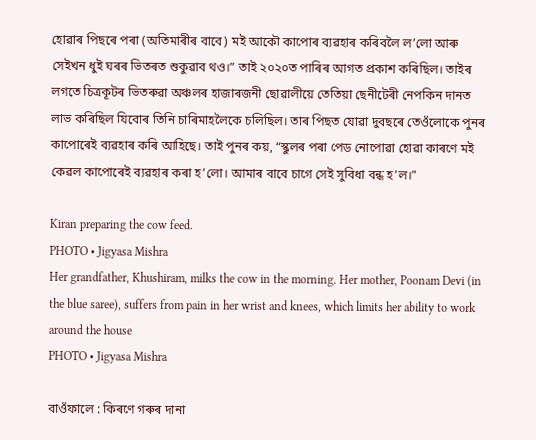হোৱাৰ পিছৰে পৰা (অতিমাৰীৰ বাবে) মই আকৌ কাপোৰ ব্যৱহাৰ কৰিবলৈ ল’লো আৰু সেইখন ধুই ঘৰৰ ভিতৰত শুকুৱাব থও।” তাই ২০২০ত পাৰিৰ আগত প্ৰকাশ কৰিছিল। তাইৰ লগতে চিত্ৰকূটৰ ভিতৰুৱা অঞ্চলৰ হাজাৰজনী ছোৱালীয়ে তেতিয়া ছেনীটেৰী নেপকিন দানত লাভ কৰিছিল যিবোৰ তিনি চাৰিমাহলৈকে চলিছিল। তাৰ পিছত যোৱা দুবছৰে তেওঁলোকে পুনৰ কাপোৰেই ব্যৱহাৰ কৰি আহিছে। তাই পুনৰ কয়, “স্কুলৰ পৰা পেড নোপোৱা হোৱা কাৰণে মই কেৱল কাপোৰেই ব্যৱহাৰ কৰা হ’লো। আমাৰ বাবে চাগে সেই সুবিধা বন্ধ হ’ল।”

Kiran preparing the cow feed.
PHOTO • Jigyasa Mishra
Her grandfather, Khushiram, milks the cow in the morning. Her mother, Poonam Devi (in the blue saree), suffers from pain in her wrist and knees, which limits her ability to work around the house
PHOTO • Jigyasa Mishra

বাওঁফালে : কিৰণে গৰুৰ দানা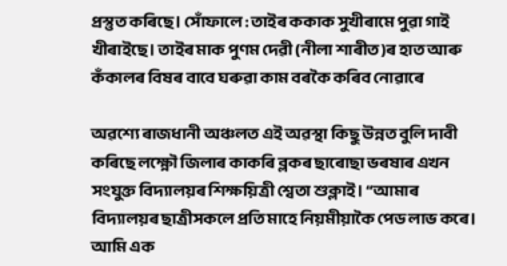প্ৰস্তুত কৰিছে। সোঁফালে : তাইৰ ককাক সুখীৰামে পুৱা গাই খীৰাইছে। তাইৰ মাক পুণম দেৱী (নীলা শাৰীত)ৰ হাত আৰু কঁকালৰ বিষৰ বাবে ঘৰুৱা কাম বৰকৈ কৰিব নোৱাৰে

অৱশ্যে ৰাজধানী অঞ্চলত এই অৱস্থা কিছু উন্নত বুলি দাবী কৰিছে লক্ষ্ণৌ জিলাৰ কাকৰি ব্লকৰ ছাৰোছা ভৰষাৰ এখন সংযুক্ত বিদ্যালয়ৰ শিক্ষয়িত্ৰী শ্বেতা শুক্লাই। “আমাৰ বিদ্যালয়ৰ ছাত্ৰীসকলে প্ৰতি মাহে নিয়মীয়াকৈ পেড লাভ কৰে। আমি এক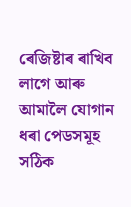ৰেজিষ্টাৰ ৰাখিব লাগে আৰু আমালৈ যোগান ধৰা পেডসমূহ সঠিক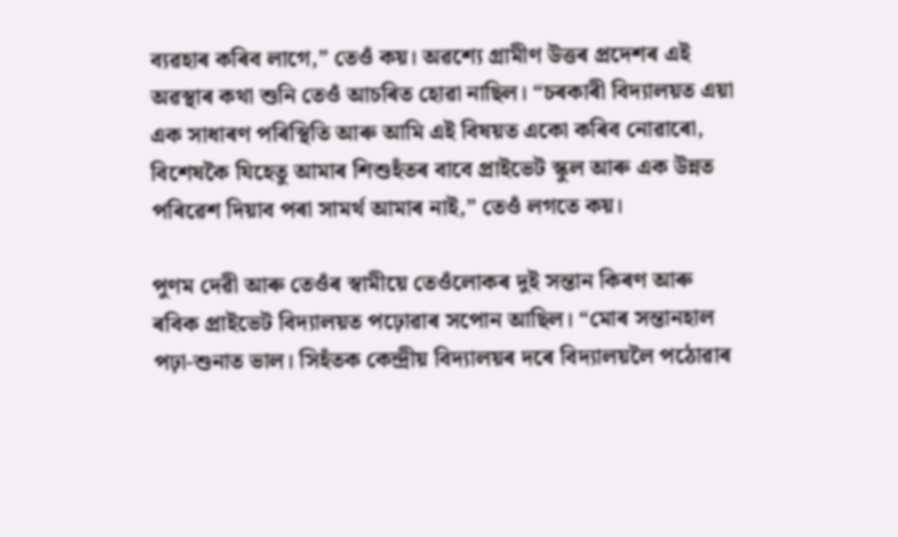ব্যৱহাৰ কৰিব লাগে,” তেওঁ কয়। অৱশ্যে গ্ৰামীণ উত্তৰ প্ৰদেশৰ এই অৱস্থাৰ কথা শুনি তেওঁ আচৰিত হোৱা নাছিল। “চৰকাৰী বিদ্যালয়ত এয়া এক সাধাৰণ পৰিস্থিতি আৰু আমি এই বিষয়ত একো কৰিব নোৱাৰো, বিশেষকৈ যিহেতু আমাৰ শিশুহঁতৰ বাবে প্ৰাইভেট স্কুল আৰু এক উন্নত পৰিৱেশ দিয়াব পৰা সামৰ্থ আমাৰ নাই,” তেওঁ লগতে কয়।

পুণম দেৱী আৰু তেওঁৰ স্বামীয়ে তেওঁলোকৰ দুই সন্তান কিৰণ আৰু ৰবিক প্ৰাইভেট বিদ্যালয়ত পঢ়োৱাৰ সপোন আছিল। “মোৰ সন্তানহাল পঢ়া-শুনাত ভাল। সিহঁতক কেন্দ্ৰীয় বিদ্যালয়ৰ দৰে বিদ্যালয়লৈ পঠোৱাৰ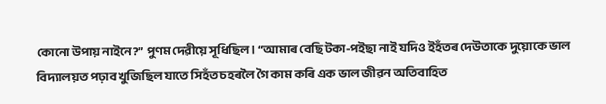কোনো উপায় নাইনে?” পুণম দেৱীয়ে সূধিছিল। “আমাৰ বেছি টকা-পইছা নাই যদিও ইহঁতৰ দেউতাকে দুয়োকে ভাল বিদ্যালয়ত পঢ়াব খুজিছিল যাতে সিহঁত চহৰলৈ গৈ কাম কৰি এক ভাল জীৱন অতিবাহিত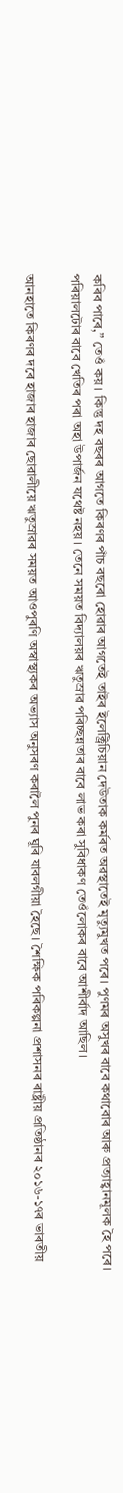কৰিব পাৰে,” তেওঁ কয়। কিন্তু দহ বছৰৰ আগতে কিৰণৰ পাঁচ বছৰো হোৱাৰ আগতেই তাইৰ ইলেক্ট্ৰিচিয়ান দেউতাক কৰ্মৰত অৱস্থাতেই মৃত্যুমুখত পৰে। পুণমৰ অসুখৰ বাবে কথাবোৰ আৰু প্ৰত্যাহ্বানমূলক হৈ পৰে। পৰিয়ালটোৰ বাবে খেতিৰ পৰা অহা উপাৰ্জন যথেষ্ট নহয়। তেনে সময়ত বিদ্যালয়ৰ ঋতুস্ৰাৱ পৰিচ্ছন্নতাৰ বাবে লাভ কৰা সুবিধাকণ তেওঁলোকৰ বাবে আশীৰ্বাদ আছিল।

আনহাতে কিৰণৰ দৰে হাজাৰ হাজাৰ ছোৱালীয়ে ঋতুস্ৰাৱৰ সময়ত আওপুৰণি অস্বাস্থ্যকৰ অভ্যাস অনুসৰণ কৰালৈ পুনৰ ঘূৰি যাবলগীয়া হৈছে। শৈক্ষিক পৰিকল্পনা প্ৰশাসনৰ ৰাষ্ট্ৰীয় প্ৰতিষ্ঠানৰ ২০১৬-১৭ৰ ভাৰতীয়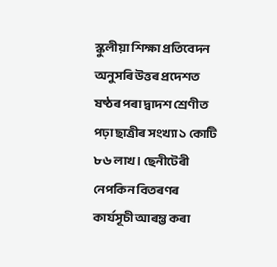স্কুলীয়া শিক্ষা প্ৰতিবেদন অনুসৰি উত্তৰ প্ৰদেশত ষষ্ঠৰ পৰা দ্বাদশ শ্ৰেণীত পঢ়া ছাত্ৰীৰ সংখ্যা ১ কোটি ৮৬ লাখ। ছেনীটেৰী নেপকিন বিতৰণৰ কাৰ্যসূচী আৰম্ভ কৰা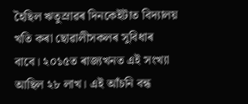হৈছিল ঋতুস্ৰাৱৰ দিনকেইটাত বিদ্যালয় খতি কৰা ছোৱালীসকলৰ সুবিধাৰ বাবে। ২০১৫ত ৰাজ্যখনত এই সংখ্যা আছিল ২৮ লাখ। এই আঁচনি বন্ধ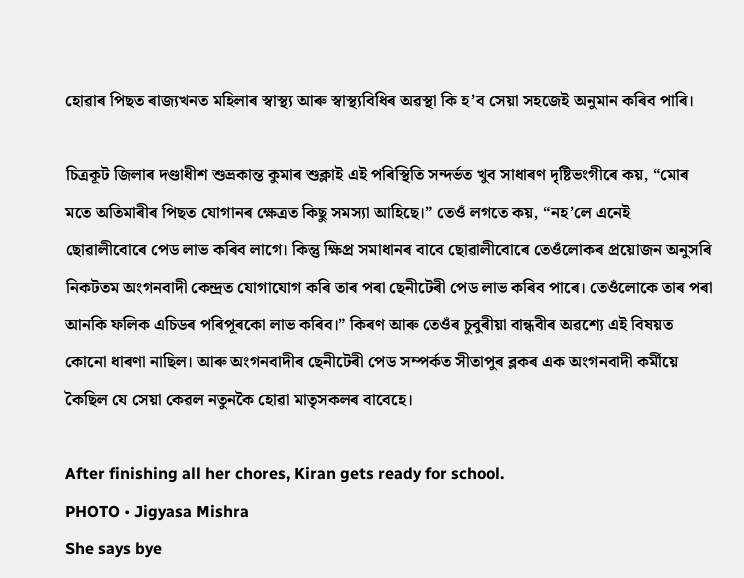হোৱাৰ পিছত ৰাজ্যখনত মহিলাৰ স্বাস্থ্য আৰু স্বাস্থ্যবিধিৰ অৱস্থা কি হ’ব সেয়া সহজেই অনুমান কৰিব পাৰি।

চিত্ৰকূট জিলাৰ দণ্ডাধীশ শুভ্ৰকান্ত কুমাৰ শুক্লাই এই পৰিস্থিতি সন্দৰ্ভত খুব সাধাৰণ দৃষ্টিভংগীৰে কয়, “মোৰ মতে অতিমাৰীৰ পিছত যোগানৰ ক্ষেত্ৰত কিছু সমস্যা আহিছে।” তেওঁ লগতে কয়, “নহ’লে এনেই ছোৱালীবোৰে পেড লাভ কৰিব লাগে। কিন্তু ক্ষিপ্ৰ সমাধানৰ বাবে ছোৱালীবোৰে তেওঁলোকৰ প্ৰয়োজন অনুসৰি নিকটতম অংগনবাদী কেন্দ্ৰত যোগাযোগ কৰি তাৰ পৰা ছেনীটেৰী পেড লাভ কৰিব পাৰে। তেওঁলোকে তাৰ পৰা আনকি ফলিক এচিডৰ পৰিপূৰকো লাভ কৰিব।” কিৰণ আৰু তেওঁৰ চুবুৰীয়া বান্ধবীৰ অৱশ্যে এই বিষয়ত কোনো ধাৰণা নাছিল। আৰু অংগনবাদীৰ ছেনীটেৰী পেড সম্পৰ্কত সীতাপুৰ ব্লকৰ এক অংগনবাদী কৰ্মীয়ে কৈছিল যে সেয়া কেৱল নতুনকৈ হোৱা মাতৃসকলৰ বাবেহে।

After finishing all her chores, Kiran gets ready for school.
PHOTO • Jigyasa Mishra
She says bye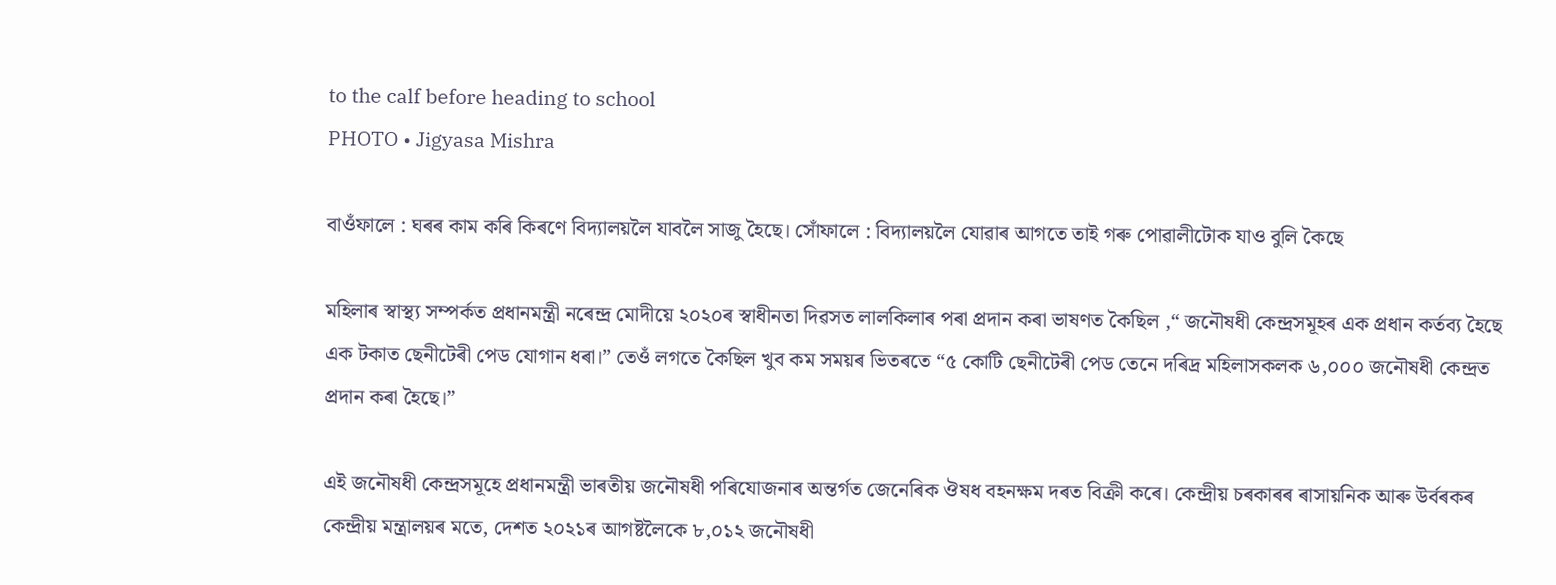to the calf before heading to school
PHOTO • Jigyasa Mishra

বাওঁফালে : ঘৰৰ কাম কৰি কিৰণে বিদ্যালয়লৈ যাবলৈ সাজু হৈছে। সোঁফালে : বিদ্যালয়লৈ যোৱাৰ আগতে তাই গৰু পোৱালীটোক যাও বুলি কৈছে

মহিলাৰ স্বাস্থ্য সম্পৰ্কত প্ৰধানমন্ত্ৰী নৰেন্দ্ৰ মোদীয়ে ২০২০ৰ স্বাধীনতা দিৱসত লালকিলাৰ পৰা প্ৰদান কৰা ভাষণত কৈছিল ,“ জনৌষধী কেন্দ্ৰসমূহৰ এক প্ৰধান কৰ্তব্য হৈছে এক টকাত ছেনীটেৰী পেড যোগান ধৰা।” তেওঁ লগতে কৈছিল খুব কম সময়ৰ ভিতৰতে “৫ কোটি ছেনীটেৰী পেড তেনে দৰিদ্ৰ মহিলাসকলক ৬,০০০ জনৌষধী কেন্দ্ৰত প্ৰদান কৰা হৈছে।”

এই জনৌষধী কেন্দ্ৰসমূহে প্ৰধানমন্ত্ৰী ভাৰতীয় জনৌষধী পৰিযোজনাৰ অন্তৰ্গত জেনেৰিক ঔষধ বহনক্ষম দৰত বিক্ৰী কৰে। কেন্দ্ৰীয় চৰকাৰৰ ৰাসায়নিক আৰু উৰ্বৰকৰ কেন্দ্ৰীয় মন্ত্ৰালয়ৰ মতে, দেশত ২০২১ৰ আগষ্টলৈকে ৮,০১২ জনৌষধী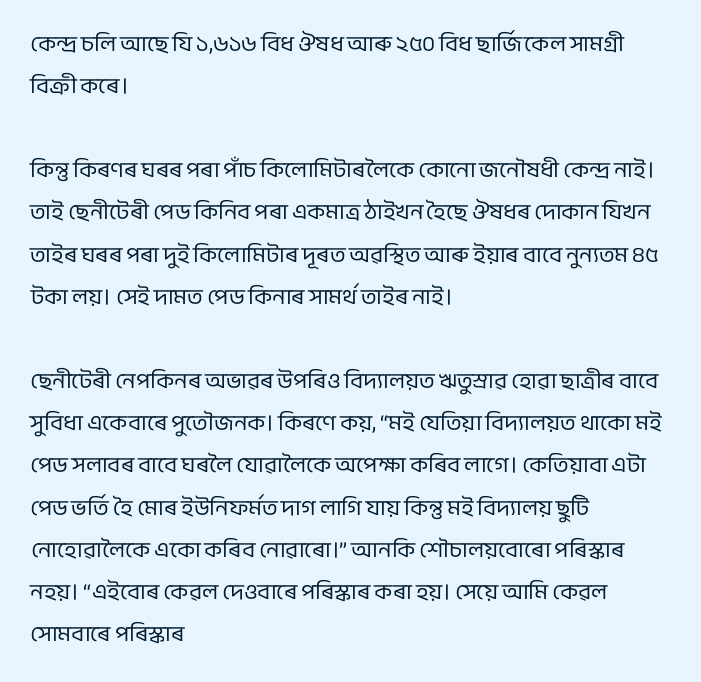কেন্দ্ৰ চলি আছে যি ১,৬১৬ বিধ ঔষধ আৰু ২৫০ বিধ ছাৰ্জিকেল সামগ্ৰী বিক্ৰী কৰে।

কিন্তু কিৰণৰ ঘৰৰ পৰা পাঁচ কিলোমিটাৰলৈকে কোনো জনৌষধী কেন্দ্ৰ নাই। তাই ছেনীটেৰী পেড কিনিব পৰা একমাত্ৰ ঠাইখন হৈছে ঔষধৰ দোকান যিখন তাইৰ ঘৰৰ পৰা দুই কিলোমিটাৰ দূৰত অৱস্থিত আৰু ইয়াৰ বাবে নুন্যতম ৪৫ টকা লয়। সেই দামত পেড কিনাৰ সামৰ্থ তাইৰ নাই।

ছেনীটেৰী নেপকিনৰ অভাৱৰ উপৰিও বিদ্যালয়ত ঋতুস্ৰাৱ হোৱা ছাত্ৰীৰ বাবে সুবিধা একেবাৰে পুতৌজনক। কিৰণে কয়, “মই যেতিয়া বিদ্যালয়ত থাকো মই পেড সলাবৰ বাবে ঘৰলৈ যোৱালৈকে অপেক্ষা কৰিব লাগে। কেতিয়াবা এটা পেড ভৰ্তি হৈ মোৰ ইউনিফৰ্মত দাগ লাগি যায় কিন্তু মই বিদ্যালয় ছুটি নোহোৱালৈকে একো কৰিব নোৱাৰো।” আনকি শৌচালয়বোৰো পৰিস্কাৰ নহয়। “এইবোৰ কেৱল দেওবাৰে পৰিস্কাৰ কৰা হয়। সেয়ে আমি কেৱল সোমবাৰে পৰিস্কাৰ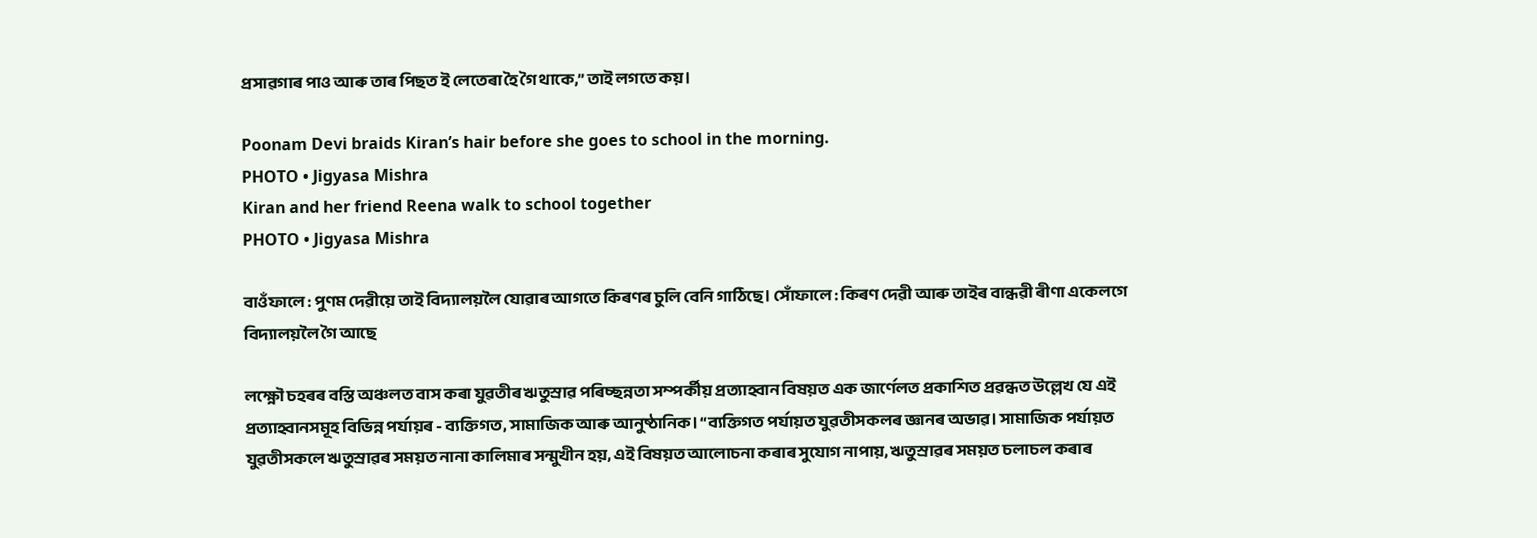প্ৰসাৱগাৰ পাও আৰু তাৰ পিছত ই লেতেৰা হৈ গৈ থাকে,” তাই লগতে কয়।

Poonam Devi braids Kiran’s hair before she goes to school in the morning.
PHOTO • Jigyasa Mishra
Kiran and her friend Reena walk to school together
PHOTO • Jigyasa Mishra

বাওঁফালে : পুণম দেৱীয়ে তাই বিদ্যালয়লৈ যোৱাৰ আগতে কিৰণৰ চুলি বেনি গাঠিছে। সোঁফালে : কিৰণ দেৱী আৰু তাইৰ বান্ধৱী ৰীণা একেলগে বিদ্যালয়লৈ গৈ আছে

লক্ষ্ণৌ চহৰৰ বস্তি অঞ্চলত বাস কৰা যুৱতীৰ ঋতুস্ৰাৱ পৰিচ্ছন্নতা সম্পৰ্কীয় প্ৰত্যাহ্বান বিষয়ত এক জাৰ্ণেলত প্ৰকাশিত প্ৰৱন্ধত উল্লেখ যে এই প্ৰত্যাহ্বানসমূহ বিভিন্ন পৰ্যায়ৰ - ব্যক্তিগত, সামাজিক আৰু আনুষ্ঠানিক। “ব্যক্তিগত পৰ্যায়ত যুৱতীসকলৰ জ্ঞানৰ অভাৱ। সামাজিক পৰ্যায়ত যুৱতীসকলে ঋতুস্ৰাৱৰ সময়ত নানা কালিমাৰ সন্মুখীন হয়, এই বিষয়ত আলোচনা কৰাৰ সুযোগ নাপায়, ঋতুস্ৰাৱৰ সময়ত চলাচল কৰাৰ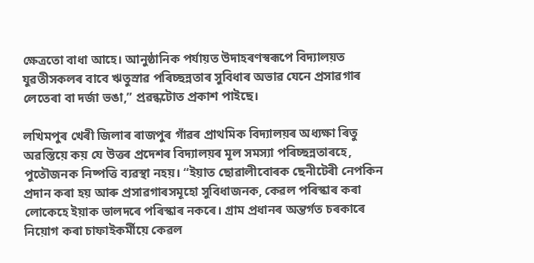ক্ষেত্ৰতো বাধা আহে। আনুষ্ঠানিক পৰ্যায়ত উদাহৰণস্বৰূপে বিদ্যালয়ত যুৱতীসকলৰ বাবে ঋতুস্ৰাৱ পৰিচ্ছন্নতাৰ সুবিধাৰ অভাৱ যেনে প্ৰসাৱগাৰ লেতেৰা বা দৰ্জা ভঙা,” প্ৰৱন্ধটোত প্ৰকাশ পাইছে।

লখিমপুৰ খেৰী জিলাৰ ৰাজপুৰ গাঁৱৰ প্ৰাথমিক বিদ্যালয়ৰ অধ্যক্ষা ৰিতু অৱস্তিয়ে কয় যে উত্তৰ প্ৰদেশৰ বিদ্যালয়ৰ মূল সমস্যা পৰিচ্ছন্নতাৰহে, পুতৌজনক নিষ্পত্তি ব্যৱস্থা নহয়। “ইয়াত ছোৱালীবোৰক ছেনীটেৰী নেপকিন প্ৰদান কৰা হয় আৰু প্ৰসাৱগাৰসমূহো সুবিধাজনক, কেৱল পৰিস্কাৰ কৰা লোকেহে ইয়াক ভালদৰে পৰিস্কাৰ নকৰে। গ্ৰাম প্ৰধানৰ অন্তৰ্গত চৰকাৰে নিয়োগ কৰা চাফাইকৰ্মীয়ে কেৱল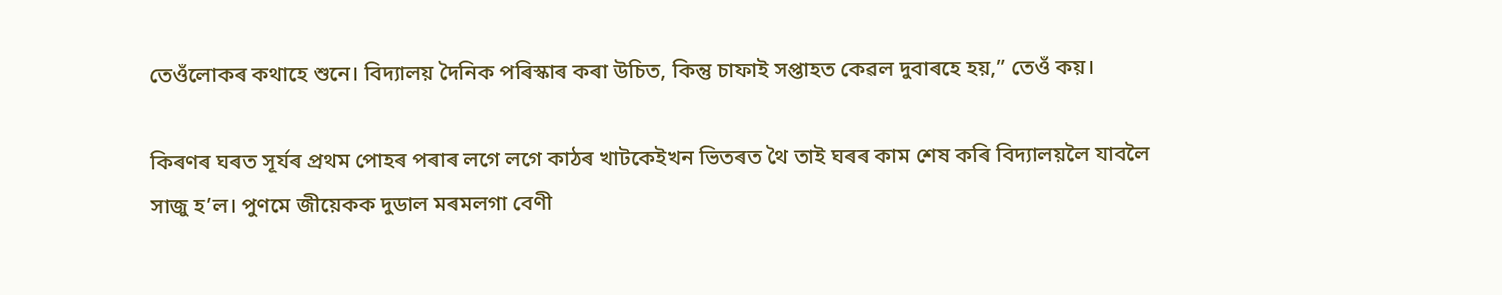তেওঁলোকৰ কথাহে শুনে। বিদ্যালয় দৈনিক পৰিস্কাৰ কৰা উচিত, কিন্তু চাফাই সপ্তাহত কেৱল দুবাৰহে হয়,” তেওঁ কয়।

কিৰণৰ ঘৰত সূৰ্যৰ প্ৰথম পোহৰ পৰাৰ লগে লগে কাঠৰ খাটকেইখন ভিতৰত থৈ তাই ঘৰৰ কাম শেষ কৰি বিদ্যালয়লৈ যাবলৈ সাজু হ’ল। পুণমে জীয়েকক দুডাল মৰমলগা বেণী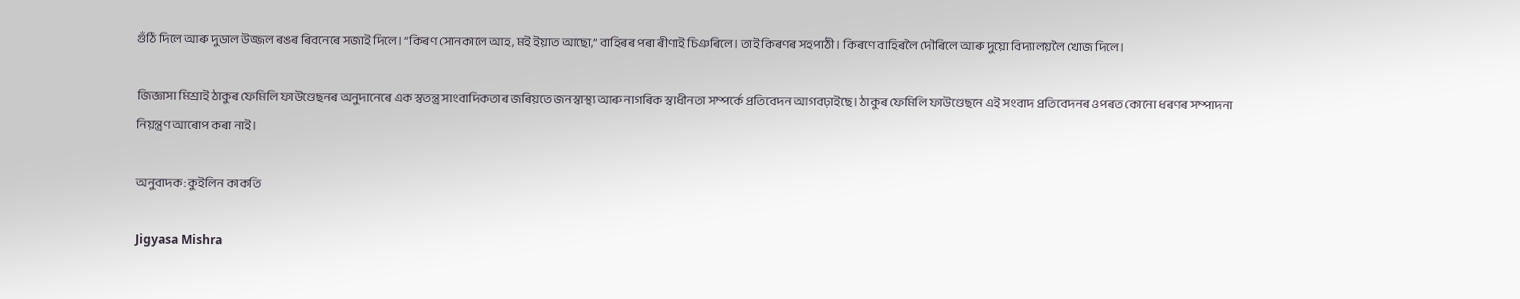গুঁঠি দিলে আৰু দুডাল উজ্জল ৰঙৰ ৰিবনেৰে সজাই দিলে। “কিৰণ সোনকালে আহ, মই ইয়াত আছো,” বাহিৰৰ পৰা ৰীণাই চিঞৰিলে। তাই কিৰণৰ সহপাঠী। কিৰণে বাহিৰলৈ দৌৰিলে আৰু দুয়ো বিদ্যালয়লৈ খোজ দিলে।

জিজ্ঞাসা মিশ্ৰাই ঠাকুৰ ফেমিলি ফাউণ্ডেছনৰ অনুদানেৰে এক স্বতন্ত্ৰ সাংবাদিকতাৰ জৰিয়তে জনস্বাস্থ্য আৰু নাগৰিক স্বাধীনতা সম্পৰ্কে প্ৰতিবেদন আগবঢ়াইছে। ঠাকুৰ ফেমিলি ফাউণ্ডেছনে এই সংবাদ প্ৰতিবেদনৰ ওপৰত কোনো ধৰণৰ সম্পাদনা নিয়ন্ত্ৰণ আৰোপ কৰা নাই।

অনুবাদক: কুইলিন কাকতি

Jigyasa Mishra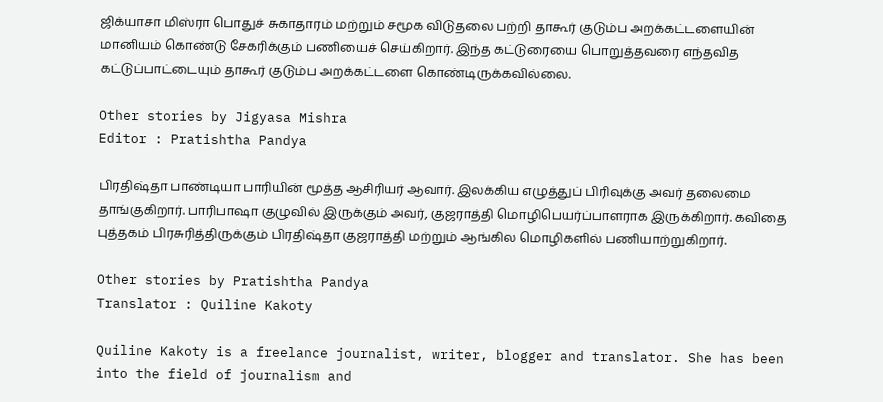ஜிக்யாசா மிஸ்ரா பொதுச் சுகாதாரம் மற்றும் சமூக விடுதலை பற்றி தாகூர் குடும்ப அறக்கட்டளையின் மானியம் கொண்டு சேகரிக்கும் பணியைச் செய்கிறார். இந்த கட்டுரையை பொறுத்தவரை எந்தவித கட்டுப்பாட்டையும் தாகூர் குடும்ப அறக்கட்டளை கொண்டிருக்கவில்லை.

Other stories by Jigyasa Mishra
Editor : Pratishtha Pandya

பிரதிஷ்தா பாண்டியா பாரியின் மூத்த ஆசிரியர் ஆவார். இலக்கிய எழுத்துப் பிரிவுக்கு அவர் தலைமை தாங்குகிறார். பாரிபாஷா குழுவில் இருக்கும் அவர், குஜராத்தி மொழிபெயர்ப்பாளராக இருக்கிறார். கவிதை புத்தகம் பிரசுரித்திருக்கும் பிரதிஷ்தா குஜராத்தி மற்றும் ஆங்கில மொழிகளில் பணியாற்றுகிறார்.

Other stories by Pratishtha Pandya
Translator : Quiline Kakoty

Quiline Kakoty is a freelance journalist, writer, blogger and translator. She has been into the field of journalism and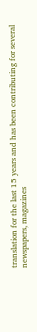translation for the last 15 years and has been contributing for several newspapers, magazines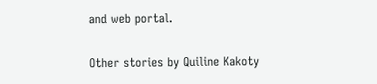and web portal.

Other stories by Quiline Kakoty